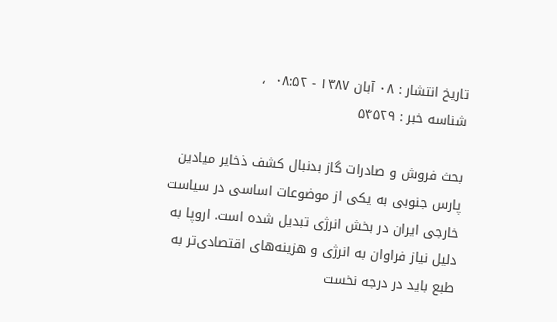تاریخ انتشار : ۰۸ آبان ۱۳۸۷ - ۰۸:۵۲  ،
شناسه خبر : ۵۴۵۲۹

بحث فروش و صادرات گاز بدنبال کشف ذخایر میادین پارس جنوبی به یکی از موضوعات اساسی در سیاست خارجی ایران در بخش انرژی تبدیل شده است. اروپا به دلیل نیاز فراوان به انرژی و هزینه‌های اقتصادی‌تر به طبع باید در درجه نخست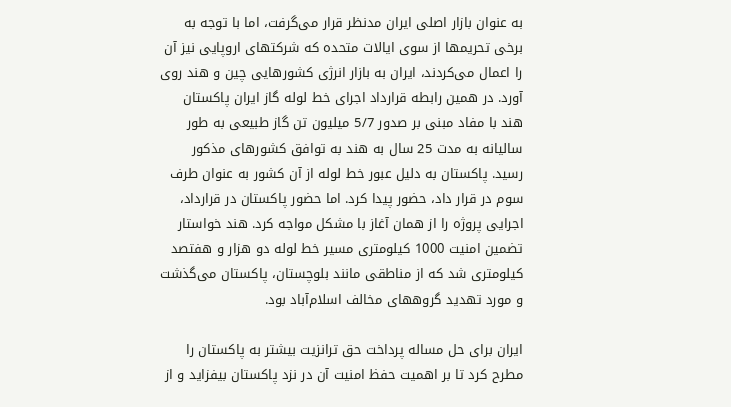به عنوان بازار اصلی ایران مدنظر قرار می‌گرفت، اما با توجه به برخی تحریمها از سوی ایالات متحده که شرکتهای اروپایی نیز آن را اعمال می‌کردند، ایران به بازار انرژی کشورهایی چین و هند روی آورد. در همین رابطه قرارداد اجرای خط لوله گاز ایران پاکستان هند با مفاد مبنی بر صدور 5/7 میلیون تن گاز طبیعی به طور سالیانه به مدت 25 سال به هند به توافق کشورهای مذکور رسید. پاکستان به دلیل عبور خط لوله از آن کشور به عنوان طرف سوم در قرار داد، حضور پیدا کرد. اما حضور پاکستان در قرارداد، اجرایی پروژه را از همان آغاز با مشکل مواجه کرد. هند خواستار تضمین امنیت 1000 کیلومتری مسیر خط لوله دو هزار و هفتصد کیلومتری شد که از مناطقی مانند بلوچستان، پاکستان می‌گذشت و مورد تهدید گروههای مخالف اسلام‌آباد بود.

ایران برای حل مساله پرداخت حق ترانزیت بیشتر به پاکستان را مطرح کرد تا بر اهمیت حفظ امنیت آن در نزد پاکستان بیفزاید و از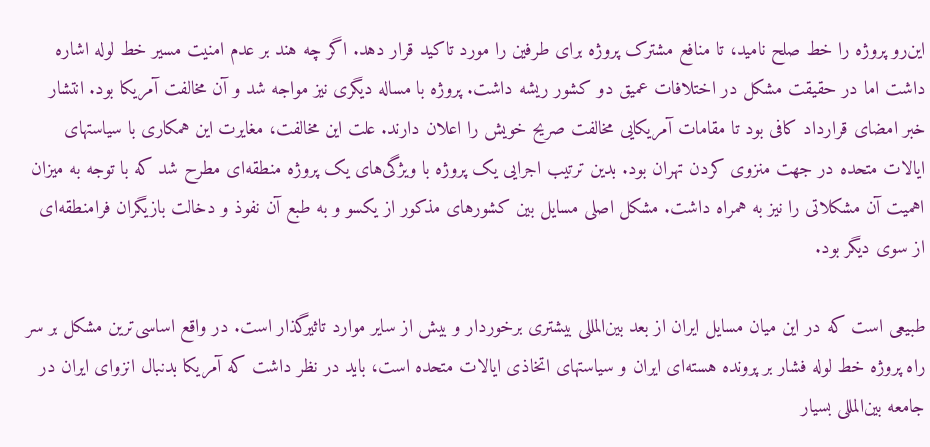این‌رو پروژه را خط صلح نامید،‌ تا منافع مشترک پروژه برای طرفین را مورد تاکید قرار دهد. اگر چه هند بر عدم امنیت مسیر خط لوله اشاره داشت اما در حقیقت مشکل در اختلافات عمیق دو کشور ریشه داشت. پروژه با مساله دیگری نیز مواجه شد و آن مخالفت آمریکا بود. انتشار خبر امضای قرارداد کافی بود تا مقامات آمریکایی مخالفت صریح خویش را اعلان دارند. علت این مخالفت، مغایرت این همکاری با سیاستهای ایالات متحده در جهت منزوی کردن تهران بود. بدین ترتیب اجرایی یک پروژه با ویژگی‌های یک پروژه منطقه‌ای مطرح شد که با توجه به میزان اهمیت آن مشکلاتی را نیز به همراه داشت. مشکل اصلی مسایل بین کشورهای مذکور از یکسو و به طبع آن نفوذ و دخالت بازیگران فرامنطقه‌ای از سوی دیگر بود.

طبیعی است که در این میان مسایل ایران از بعد بین‌المللی بیشتری برخوردار و بیش از سایر موارد تاثیرگذار است. در واقع اساسی‌ترین مشکل بر سر راه پروژه خط لوله فشار بر پرونده هسته‌ای ایران و سیاستهای اتخاذی ایالات متحده است،‌ باید در نظر داشت که آمریکا بدنبال انزوای ایران در جامعه بین‌المللی بسیار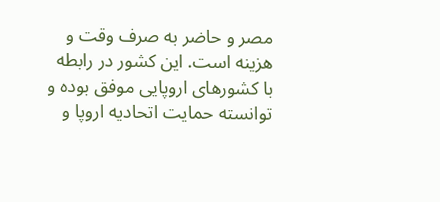مصر و حاضر به صرف وقت و هزینه است. این کشور در رابطه با کشورهای اروپایی موفق بوده و توانسته حمایت اتحادیه اروپا و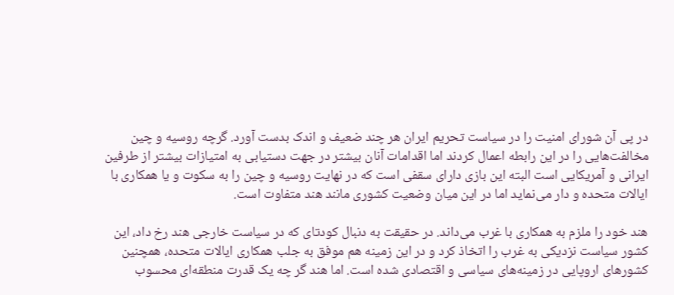در پی آن شورای امنیت را در سیاست تحریم ایران هر چند ضعیف و اندک بدست آورد. گرچه روسیه و چین مخالفت‌هایی را در این رابطه اعمال کردند اما اقدامات آنان بیشتر در جهت دستیابی به امتیازات بیشتر از طرفین ایرانی و آمریکایی است البته این بازی دارای سقفی است که در نهایت روسیه و چین را به سکوت و یا همکاری با ایالات متحده و دار می‌نماید اما در این میان وضعیت کشوری مانند هند متفاوت است.

هند خود را ملزم به همکاری با غرب می‌داند. در حقیقت به دنبال کودتای که در سیاست خارجی هند رخ داد، این کشور سیاست نزدیکی به غرب را اتخاذ کرد و در این زمینه هم موفق به جلب همکاری ایالات متحده، همچنین کشورهای اروپایی در زمینه‌های سیاسی و اقتصادی شده است. اما هند گر چه یک قدرت منطقه‌ای محسوب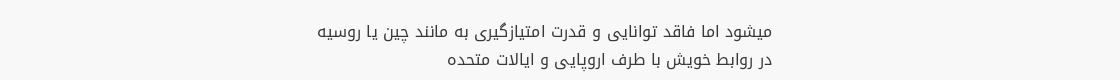میشود اما فاقد توانایی و قدرت امتیازگیری به مانند چین یا روسیه در روابط خویش با طرف اروپایی و ایالات متحده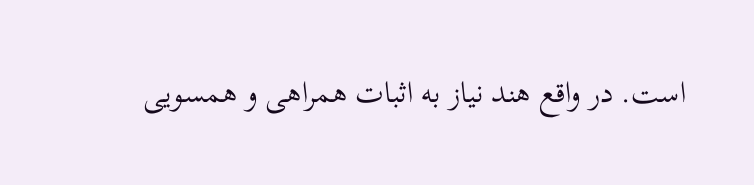است. در واقع هند نیاز به اثبات همراهی و همسویی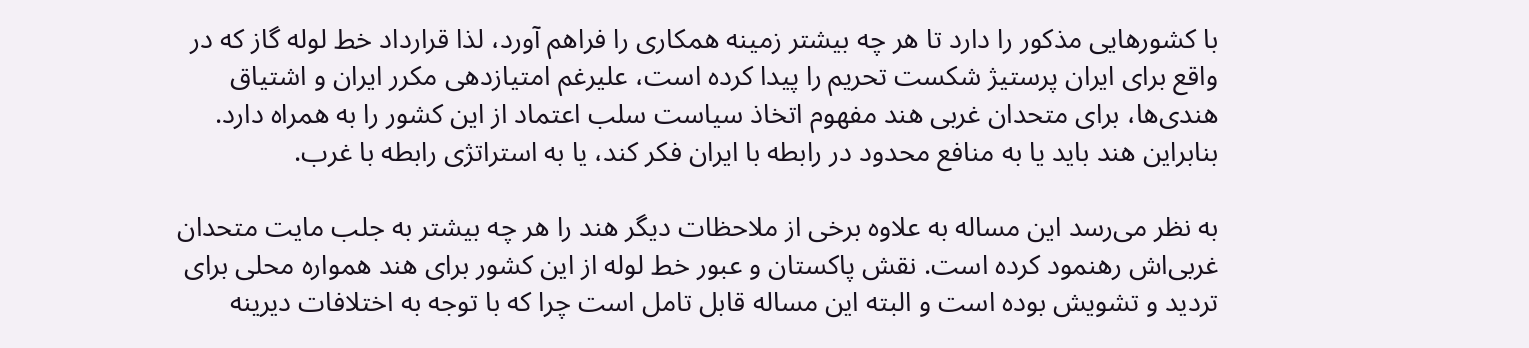با کشورهایی مذکور را دارد تا هر چه بیشتر زمینه همکاری را فراهم آورد، لذا قرارداد خط لوله گاز که در واقع برای ایران پرستیژ شکست تحریم را پیدا کرده است، علیرغم امتیازدهی مکرر ایران و اشتیاق هندی‌ها، برای متحدان غربی هند‌ مفهوم اتخاذ سیاست سلب اعتماد از این کشور را به همراه دارد. بنابراین هند باید یا به منافع محدود در رابطه با ایران فکر کند، یا به استراتژی رابطه با غرب.

به نظر می‌رسد این مساله به علاوه برخی از ملاحظات دیگر هند را هر چه بیشتر به جلب مایت متحدان غربی‌اش رهنمود کرده است. نقش پاکستان و عبور خط لوله از این کشور برای هند همواره محلی برای تردید و تشویش بوده است و البته این مساله قابل تامل است چرا که با توجه به اختلافات دیرینه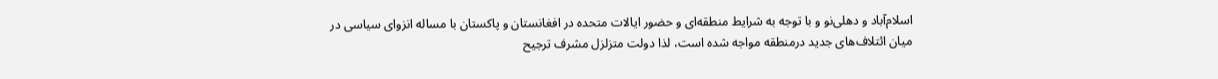اسلام‌آباد و دهلی‌نو و با توجه به شرایط منطقه‌ای و حضور ایالات متحده در افغانستان و پاکستان با مساله انزوای سیاسی در میان ائتلاف‌های جدید درمنطقه مواجه شده است، لذا دولت متزلزل مشرف ترجیح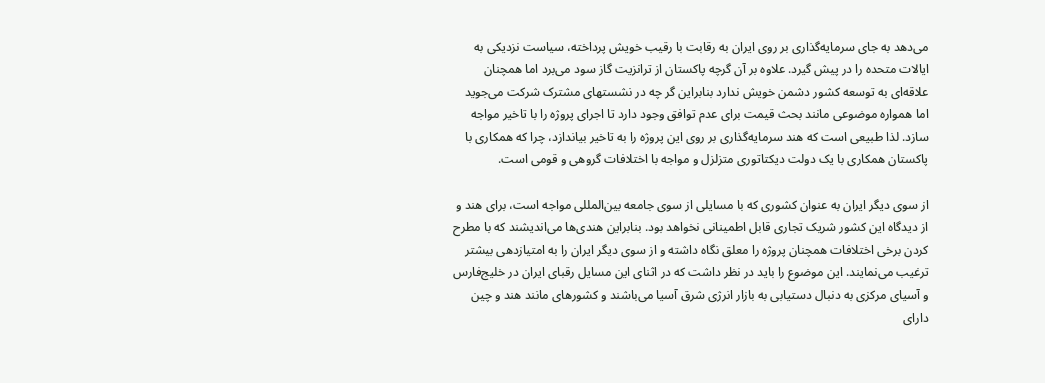می‌دهد به جای سرمایه‌گذاری بر روی ایران به رقابت با رقیب خویش پرداخته، سیاست نزدیکی به ایالات متحده را در پیش گیرد. علاوه بر آن گرچه پاکستان از ترانزیت گاز سود می‌برد اما همچنان علاقه‌ای به توسعه کشور دشمن خویش ندارد بنابراین گر چه در نشستهای مشترک شرکت می‌جوید اما همواره موضوعی مانند بحث قیمت برای عدم توافق وجود دارد تا اجرای پروژه را با تاخیر مواجه سازد. لذا طبیعی است که هند سرمایه‌گذاری بر روی این پروژه را به تاخیر بیاندازد، چرا که همکاری با پاکستان همکاری با یک دولت دیکتاتوری متزلزل و مواجه با اختلافات گروهی و قومی است.

از سوی دیگر ایران به عنوان کشوری که با مسایلی از سوی جامعه بین‌المللی مواجه است، ‌برای هند و از دیدگاه این کشور شریک تجاری قابل اطمینانی نخواهد بود. بنابراین هندی‌ها می‌اندیشند که با مطرح کردن برخی اختلافات همچنان پروژه را معلق نگاه داشته و از سوی دیگر ایران را به امتیازدهی بیشتر ترغیب می‌‌نمایند. این موضوع را باید در نظر داشت که در اثنای این مسایل رقبای ایران در خلیج‌فارس و آسیای مرکزی به دنبال دستیابی به بازار انرژی شرق آسیا می‌باشند و کشورهای مانند هند و چین دارای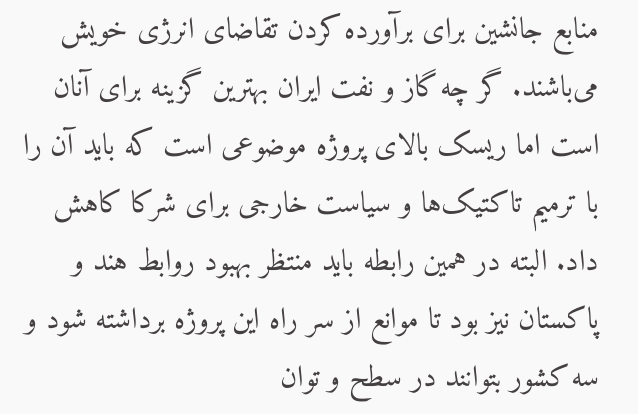منابع جانشین برای برآورده کردن تقاضای انرژی خویش می‌باشند. گر چه گاز و نفت ایران بهترین گزینه برای آنان است اما ریسک بالای پروژه موضوعی است که باید آن را با ترمیم تاکتیک‌ها و سیاست خارجی برای شرکا کاهش داد. البته در همین رابطه باید منتظر بهبود روابط هند و پاکستان نیز بود تا موانع از سر راه این پروژه برداشته شود و سه کشور بتوانند در سطح و توان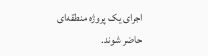اجرای یک پروژه منطقه‌ای حاضر شوند.